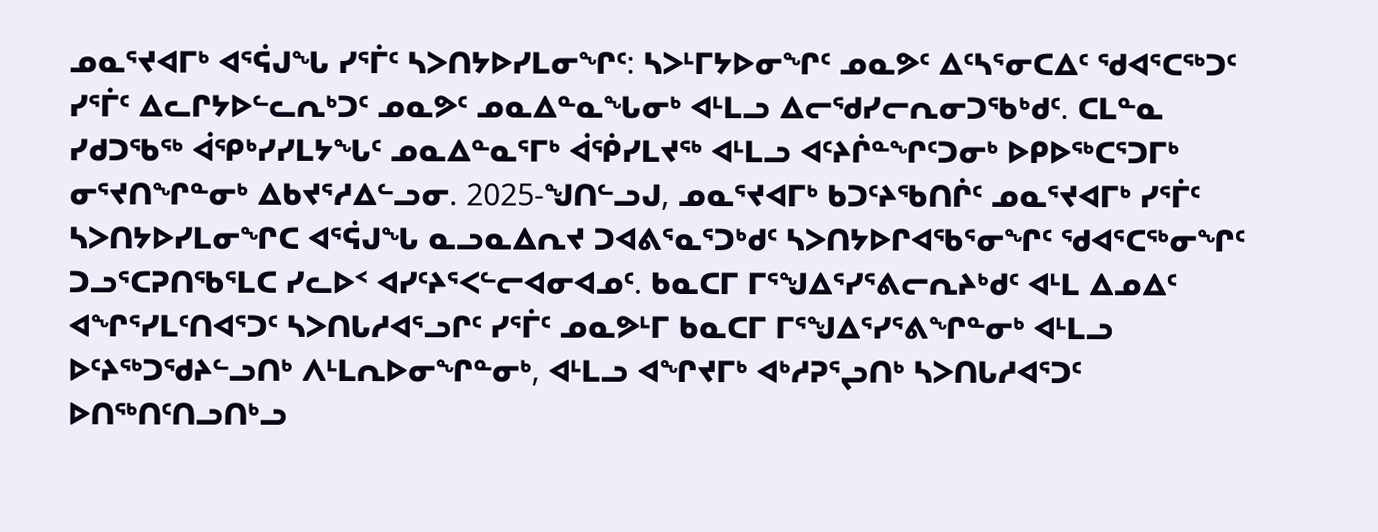ᓄᓇᕐᔪᐊᒥᒃ ᐊᕐᕌᒍᖓ ᓯᕐᒦᑦ ᓴᐳᑎᔭᐅᓯᒪᓂᖏᑦ: ᓴᐳᒻᒥᔭᐅᓂᖏᑦ ᓄᓇᕗᑦ ᐃᑦᓴᕐᓂᑕᐃᑦ ᖁᐊᕐᑕᖅᑐᑦ
ᓯᕐᒦᑦ ᐃᓚᒋᔭᐅᓪᓚᕆᒃᑐᑦ ᓄᓇᕗᑦ ᓄᓇᐃᓐᓇᖓᓂᒃ ᐊᒻᒪᓗ ᐃᓕᖁᓯᓕᕆᓂᑐᖃᒃᑯᑦ. ᑕᒪᓐᓇ ᓯᑯᑐᖃᖅ ᐋᕿᒃᓯᓯᒪᔭᖓᑦ ᓄᓇᐃᓐᓇᕐᒥᒃ ᐋᖀᓯᒪᔪᖅ ᐊᒻᒪᓗ ᐊᑦᔨᒌᓐᖏᑦᑐᓂᒃ ᐅᑭᐅᖅᑕᕐᑐᒥᒃ ᓂᕐᔪᑎᖏᓐᓂᒃ ᐃᑲᔪᕐᓱᐃᓪᓗᓂ. 2025-ᖑᑎᓪᓗᒍ, ᓄᓇᕐᔪᐊᒥᒃ ᑲᑐᑦᔨᖃᑎᒌᑦ ᓄᓇᕐᔪᐊᒥᒃ ᓯᕐᒦᑦ ᓴᐳᑎᔭᐅᓯᒪᓂᖏᑕ ᐊᕐᕌᒍᖓ ᓇᓗᓇᐃᕆᔪ ᑐᐊᕕᕐᓇᕐᑐᒃᑯᑦ ᓴᐳᑎᔭᐅᒋᐊᖃᕐᓂᖏᑦ ᖁᐊᕐᑕᖅᓂᖏᑦ ᑐᓗᕐᑕᕈᑎᖃᕐᒪᑕ ᓯᓚᐅᑉ ᐊᓯᑦᔨᕐᐸᓪᓕᐊᓂᐊᓄᑦ. ᑲᓇᑕᒥ ᒥᕐᖑᐃᕐᓯᕐᕕᓕᕆᔨᒃᑯᑦ ᐊᒻᒪ ᐃᓄᐃᑦ ᐊᖏᕐᓯᒪᑦᑎᐊᕐᑐᑦ ᓴᐳᑎᒐᓱᐊᕐᓗᒋᑦ ᓯᕐᒦᑦ ᓄᓇᕗᒻᒥ ᑲᓇᑕᒥ ᒥᕐᖑᐃᕐᓯᕐᕕᖏᓐᓂᒃ ᐊᒻᒪᓗ ᐅᑦᔨᖅᑐᖁᔨᓪᓗᑎᒃ ᐱᒻᒪᕆᐅᓂᖏᓐᓂᒃ, ᐊᒻᒪᓗ ᐊᖏᔪᒥᒃ ᐊᒃᓱᕈᕐᖢᑎᒃ ᓴᐳᑎᒐᓱᐊᕐᑐᑦ ᐅᑎᖅᑎᑦᑎᓗᑎᒃᓗ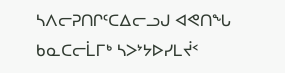ᓴᐱᓕᕈᑎᒋᑦᑕᐃᓕᓗᒍ ᐊᕙᑎᖓ ᑲᓇᑕᓕᒫᒥᒃ ᓴᐳᔾᔭᐅᓯᒪᔫᑉ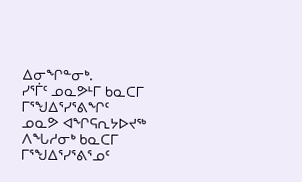ᐃᓂᖏᓐᓂᒃ.
ᓯᕐᒦᑦ ᓄᓇᕗᒻᒥ ᑲᓇᑕᒥ ᒥᕐᖑᐃᕐᓯᕐᕕᖏᑦ
ᓄᓇᕗ ᐊᖏᕋᕆᔭᐅᔪᖅ ᐱᖓᓱᓂᒃ ᑲᓇᑕᒥ ᒥᕐᖑᐃᕐᓯᕐᕕᕐᓄᑦ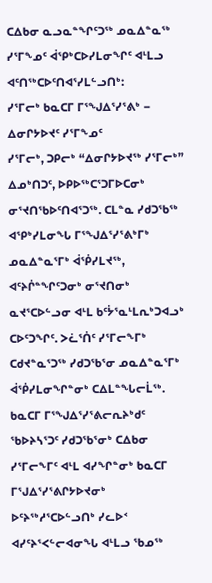ᑕᐃᑲᓂ ᓇᓗᓇᓐᖏᑦᑐᖅ ᓄᓇᐃᓐᓇᖅ ᓯᕐᒥᖕᓄᑦ ᐋᕐᑭᒃᑕᐅᓯᒪᓂᖏᑦ ᐊᒻᒪᓗ ᐊᑦᑎᖅᑕᐅᑦᑎᐊᕐᓯᒪᓪᓗᑎᒃ:
ᓯᕐᒥᓕᒃ ᑲᓇᑕᒥ ᒥᕐᖑᐃᕐᓯᕐᕕᒃ − ᐃᓂᒋᔭᐅᔪᑦ ᓯᕐᒥᖕᓄᑦ
ᓯᕐᒥᓕᒃ, ᑐᑭᓕᒃ “ᐃᓂᒋᔭᐅᔪᖅ ᓯᕐᒥᓕᒃ” ᐃᓄᒃᑎᑐᑦ, ᐅᑭᐅᖅᑕᕐᑐᒥᐅᑕᓂᒃ ᓂᕐᔪᑎᖃᐅᑦᑎᐊᕐᑐᖅ. ᑕᒪᓐᓇ ᓯᑯᑐᖃᖅ ᐊᕿᒃᓯᒪᓂᖓ ᒥᕐᖑᐃᕐᓯᕐᕕᒃᒥᒃ ᓄᓇᐃᓐᓇᕐᒥᒃ ᐋᖀᓯᒪᔪᖅ, ᐊᑦᔨᒌᓐᖏᑦᑐᓂᒃ ᓂᕐᔪᑎᓂᒃ ᓇᔪᕐᑕᐅᓪᓗᓂ ᐊᒻᒪ ᑲᑦᔮᕐᓇᒻᒪᕆᒃᑐᐊᓗᒃ ᑕᐅᑦᑐᖏᑦ. ᐳᓛᕐᑏᑦ ᓯᕐᒥᓕᖕᒥᒃ ᑕᑯᔪᓐᓇᕐᑐᖅ ᓯᑯᑐᖃᕐᓂ ᓄᓇᐃᓐᓇᕐᒥᒃ ᐋᖀᓯᒪᓂᖏᓐᓂᒃ ᑕᐃᒪᓐᖓᓕᒫᖅ. ᑲᓇᑕᒥ ᒥᕐᖑᐃᕐᓯᕐᕕᓕᕆᔨᒃᑯᑦ ᖃᐅᔨᓴᕐᑐᑦ ᓯᑯᑐᖃᕐᓂᒃ ᑕᐃᑲᓂ ᓯᕐᒥᓕᖕᒥᑦ ᐊᒻᒪ ᐊᓯᖏᓐᓂᒃ ᑲᓇᑕᒥ ᒥᕐᒍᐃᕐᓯᕐᕕᒋᔭᐅᔪᓂᒃ ᐅᑦᔨᖅᓱᕐᑕᐅᓪᓗᑎᒃ ᓯᓚᐅᑉ ᐊᓯᑦᔨᕐᐸᓪᓕᐊᓂᖓ ᐊᒻᒪᓗ ᖃᓄᖅ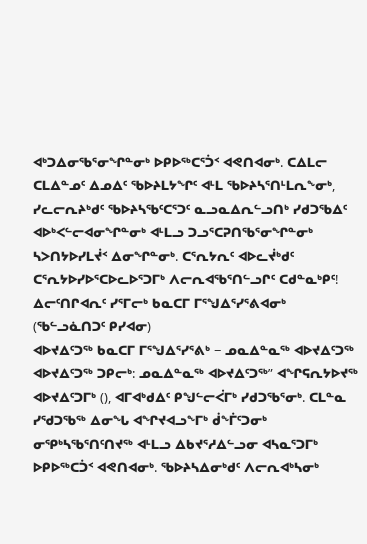ᐊᒃᑐᐃᓂᖃᕐᓂᖏᓐᓂᒃ ᐅᑭᐅᖅᑕᕐᑑᑉ ᐊᕙᑎᐊᓂᒃ. ᑕᐃᒪᓕ ᑕᒪᐃᓐᓄᑦ ᐃᓄᐃᑦ ᖃᐅᔨᒪᔭᖏᑦ ᐊᒻᒪ ᖃᐅᔨᓴᕐᑎᒻᒪᕆᖕᓂᒃ, ᓯᓚᓕᕆᔨᒃᑯᑦ ᖃᐅᔨᓴᖃᑦᑕᕐᑐᑦ ᓇᓗᓇᐃᕆᓪᓗᑎᒃ ᓯᑯᑐᖃᐃᑦ ᐊᐅᒃᐸᓪᓕᐊᓂᖏᓐᓂᒃ ᐊᒻᒪᓗ ᑐᓗᕐᑕᕈᑎᖃᕐᓂᖏᓐᓂᒃ ᓴᐳᑎᔭᐅᓯᒪᔫᑉ ᐃᓂᖏᓐᓂᒃ. ᑕᕐᕆᔭᕆᑦ ᐊᐅᓚᔫᒃᑯᑦ ᑕᕐᕆᔭᐅᓯᐅᕐᑕᐅᓚᐅᕐᑐᒥᒃ ᐱᓕᕆᐊᖃᕐᑎᓪᓗᒋᑦ ᑕᑯᓐᓇᒃᑭᑦ!
ᐃᓕᑦᑎᒋᐊᕆᑦ ᓯᕐᒥᓕᒃ ᑲᓇᑕᒥ ᒥᕐᖑᐃᕐᓯᕐᕕᐊᓂᒃ (ᖃᓪᓗᓈᑎᑐᑦ ᑭᓯᐊᓂ)
ᐊᐅᔪᐃᑦᑐᖅ ᑲᓇᑕᒥ ᒥᕐᖑᐃᕐᓯᕐᕕᒃ − ᓄᓇᐃᓐᓇᖅ ᐊᐅᔪᐃᑦᑐᖅ
ᐊᐅᔪᐃᑦᑐᖅ ᑐᑭᓕᒃ: ᓄᓇᐃᓐᓇᖅ ᐊᐅᔪᐃᑦᑐᖅ” ᐊᖏᕋᕆᔭᐅᔪᖅ ᐊᐅᔪᐃᑦᑐᒥᒃ (), ᐊᒥᐊᒃᑯᐃᑦ ᑭᖑᓪᓕᐹᒥᒃ ᓯᑯᑐᖃᕐᓂᒃ. ᑕᒪᓐᓇ ᓯᖁᑐᖃᖅ ᐃᓂᖓ ᐊᖏᔪᐊᓗᖕᒥᒃ ᑰᖕᒦᑦᑐᓂᒃ ᓂᕿᒃᓴᖃᕐᑎᑦᑎᔪᖅ ᐊᒻᒪᓗ ᐃᑲᔪᕐᓱᐃᓪᓗᓂ ᐊᓴᓇᕐᑐᒥᒃ ᐅᑭᐅᖅᑕᑑᑉ ᐊᕙᑎᐊᓂᒃ. ᖃᐅᔨᓴᐃᓂᒃᑯᑦ ᐱᓕᕆᐊᒃᓴᓂᒃ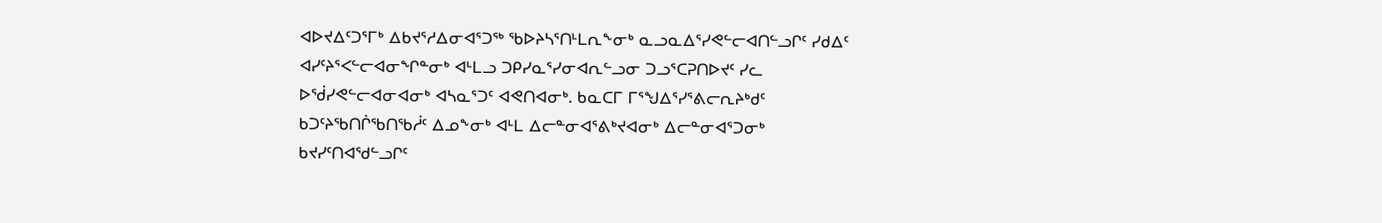ᐊᐅᔪᐃᑦᑐᕐᒥᒃ ᐃᑲᔪᕐᓱᐃᓂᐊᕐᑐᖅ ᖃᐅᔨᓴᕐᑎᒻᒪᕆᖕᓂᒃ ᓇᓗᓇᐃᕐᓯᕙᓪᓕᐊᑎᓪᓗᒋᑦ ᓯᑯᐃᑦ ᐊᓯᑦᔨᕐᐸᓪᓕᐊᓂᖏᓐᓂᒃ ᐊᒻᒪᓗ ᑐᑭᓯᓇᕐᓯᓂᐊᕆᓪᓗᓂ ᑐᓗᕐᑕᕈᑎᐅᔪᑦ ᓯᓚ ᐅᖂᓯᕙᓪᓕᐊᓂᐊᓂᒃ ᐊᓴᓇᕐᑐᑦ ᐊᕙᑎᐊᓂᒃ. ᑲᓇᑕᒥ ᒥᕐᖑᐃᕐᓯᕐᕕᓕᕆᔨᒃᑯᑦ ᑲᑐᑦᔨᖃᑎᒌᖃᑎᖃᓲᑦ ᐃᓄᖕᓂᒃ ᐊᒻᒪ ᐃᓕᓐᓂᐊᕐᕕᒃᔪᐊᓂᒃ ᐃᓕᓐᓂᐊᕐᑐᓂᒃ ᑲᔪᓯᑦᑎᐊᖁᓪᓗᒋᑦ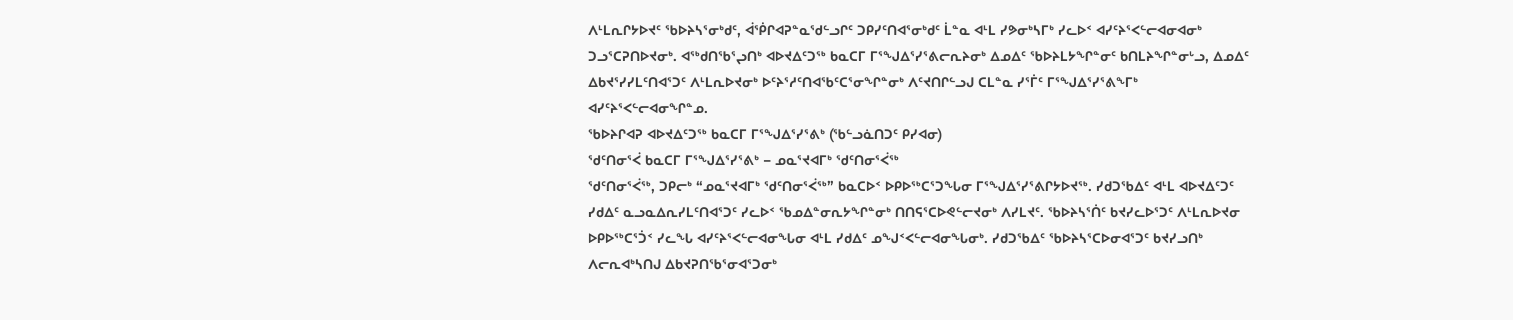ᐱᒻᒪᕆᒋᔭᐅᔪᑦ ᖃᐅᔨᓴᕐᓂᒃᑯᑦ, ᐋᖀᒋᐊᕈᓐᓇᖁᓪᓗᒋᑦ ᑐᑭᓯᑦᑎᐊᕐᓂᒃᑯᑦ ᒫᓐᓇ ᐊᒻᒪ ᓯᕗᓂᒃᓴᒥᒃ ᓯᓚᐅᑉ ᐊᓯᑦᔨᕐᐸᓪᓕᐊᓂᐊᓂᒃ ᑐᓗᕐᑕᕈᑎᐅᔪᓂᒃ. ᐊᖅᑯᑎᖃᕐᖢᑎᒃ ᐊᐅᔪᐃᑦᑐᖅ ᑲᓇᑕᒥ ᒥᕐᖑᐃᕐᓯᕐᕕᓕᕆᔨᓂᒃ ᐃᓄᐃᑦ ᖃᐅᔨᒪᔭᖏᓐᓂᑦ ᑲᑎᒪᔨᖏᓐᓂᒡᓗ, ᐃᓄᐃᑦ ᐃᑲᔪᕐᓯᓯᒪᑦᑎᐊᕐᑐᑦ ᐱᒻᒪᕆᐅᔪᓂᒃ ᐅᑦᔨᕐᓱᑦᑎᐊᖃᑦᑕᕐᓂᖏᓐᓂᒃ ᐱᑦᔪᑎᒋᓪᓗᒍ ᑕᒪᓐᓇ ᓯᕐᒦᑦ ᒥᕐᖑᐃᕐᓯᕐᕕᖕᒥᒃ ᐊᓯᑦᔨᕐᐸᓪᓕᐊᓂᖏᓐᓄ.
ᖃᐅᔨᒋᐊᕈ ᐊᐅᔪᐃᑦᑐᖅ ᑲᓇᑕᒥ ᒥᕐᖑᐃᕐᓯᕐᕕᒃ (ᖃᓪᓗᓈᑎᑐᑦ ᑭᓯᐊᓂ)
ᖁᑦᑎᓂᕐᐹ ᑲᓇᑕᒥ ᒥᕐᖑᐃᕐᓯᕐᕕᒃ − ᓄᓇᕐᔪᐊᒥᒃ ᖁᑦᑎᓂᕐᐹᖅ
ᖁᑦᑎᓂᕐᐹᖅ, ᑐᑭᓕᒃ “ᓄᓇᕐᔪᐊᒥᒃ ᖁᑦᑎᓂᕐᐹᖅ” ᑲᓇᑕᐅᑉ ᐅᑭᐅᖅᑕᕐᑐᖓᓂ ᒥᕐᖑᐃᕐᓯᕐᕕᒋᔭᐅᔪᖅ. ᓯᑯᑐᖃᐃᑦ ᐊᒻᒪ ᐊᐅᔪᐃᑦᑐᑦ ᓯᑯᐃᑦ ᓇᓗᓇᐃᕆᓯᒪᑦᑎᐊᕐᑐᑦ ᓯᓚᐅᑉ ᖃᓄᐃᓐᓂᕆᔭᖏᓐᓂᒃ ᑎᑎᕋᕐᑕᐅᕙᓪᓕᔪᓂᒃ ᐱᓯᒪᔪᑦ. ᖃᐅᔨᓴᕐᑏᑦ ᑲᔪᓯᓚᐅᕐᑐᑦ ᐱᒻᒪᕆᐅᔪᓂ ᐅᑭᐅᖅᑕᕐᑑᑉ ᓯᓚᖓ ᐊᓯᑦᔨᕐᐸᓪᓕᐊᓂᖓᓂ ᐊᒻᒪ ᓯᑯᐃᑦ ᓄᖑᑉᐸᓪᓕᐊᓂᖓᓂᒃ. ᓯᑯᑐᖃᐃᑦ ᖃᐅᔨᓴᕐᑕᐅᓂᐊᕐᑐᑦ ᑲᔪᓯᓗᑎᒃ ᐱᓕᕆᐊᒃᓴᑎᒍ ᐃᑲᔪᕈᑎᖃᕐᓂᐊᕐᑐᓂᒃ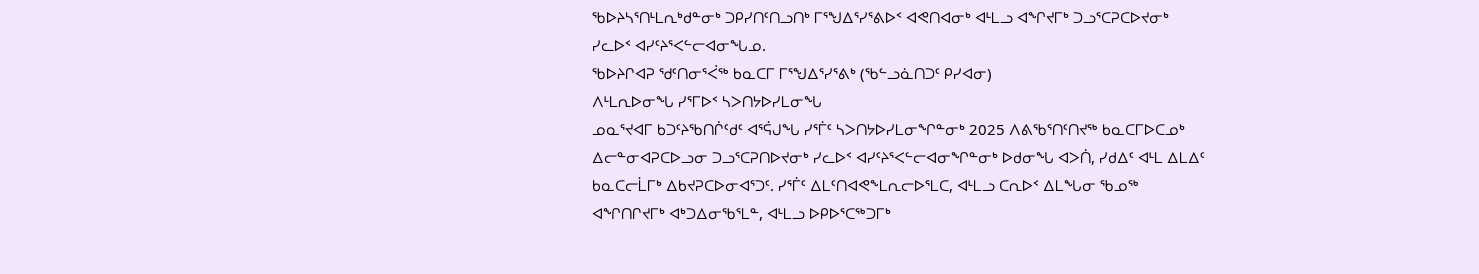ᖃᐅᔨᓴᕐᑎᒻᒪᕆᒃᑯᓐᓂᒃ ᑐᑭᓯᑎᑦᑎᓗᑎᒃ ᒥᕐᖑᐃᕐᓯᕐᕕᐅᑉ ᐊᕙᑎᐊᓂᒃ ᐊᒻᒪᓗ ᐊᖏᔪᒥᒃ ᑐᓗᕐᑕᕈᑕᐅᔪᓂᒃ ᓯᓚᐅᑉ ᐊᓯᑦᔨᕐᐸᓪᓕᐊᓂᖓᓄ.
ᖃᐅᔨᒋᐊᕈ ᖁᑦᑎᓂᕐᐹᖅ ᑲᓇᑕᒥ ᒥᕐᖑᐃᕐᓯᕐᕕᒃ (ᖃᓪᓗᓈᑎᑐᑦ ᑭᓯᐊᓂ)
ᐱᒻᒪᕆᐅᓂᖓ ᓯᕐᒥᐅᑉ ᓴᐳᑎᔭᐅᓯᒪᓂᖓ
ᓄᓇᕐᔪᐊᒥ ᑲᑐᑦᔨᖃᑎᒌᑦᑯᑦ ᐊᕐᕌᒍᖓ ᓯᕐᒦᑦ ᓴᐳᑎᔭᐅᓯᒪᓂᖏᓐᓂᒃ 2025 ᐱᕕᖃᕐᑎᑦᑎᔪᖅ ᑲᓇᑕᒥᐅᑕᓄᒃ ᐃᓕᓐᓂᐊᕈᑕᐅᓗᓂ ᑐᓗᕐᑕᕈᑎᐅᔪᓂᒃ ᓯᓚᐅᑉ ᐊᓯᑦᔨᕐᐸᓪᓕᐊᓂᖏᓐᓂᒃ ᐅᑯᓂᖓ ᐊᐳᑏ, ᓯᑯᐃᑦ ᐊᒻᒪ ᐃᒪᐃᑦ ᑲᓇᑕᓕᒫᒥᒃ ᐃᑲᔪᕈᑕᐅᓂᐊᕐᑐᑦ. ᓯᕐᒦᑦ ᐃᒪᑦᑎᐊᕙᖕᒪᕆᓕᐅᕐᒪᑕ, ᐊᒻᒪᓗ ᑕᕆᐅᑉ ᐃᒪᖓᓂ ᖃᓄᖅ ᐊᖏᑎᒋᔪᒥᒃ ᐊᒃᑐᐃᓂᖃᕐᒪᓐ, ᐊᒻᒪᓗ ᐅᑭᐅᕐᑕᖅᑐᒥᒃ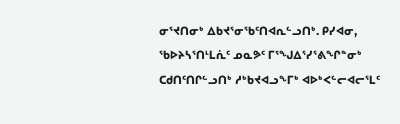ᓂᕐᔪᑎᓂᒃ ᐃᑲᔪᕐᓂᖃᑦᑎᐊᕆᓪᓗᑎᒃ. ᑭᓯᐊᓂ, ᖃᐅᔨᓴᕐᑎᒻᒪᕇᑦ ᓄᓇᕗᑦ ᒥᕐᖑᐃᕐᓯᕐᕕᖏᓐᓂᒃ ᑕᑯᑎᑦᑎᒋᓪᓗᑎᒃ ᓱᒃᑲᔪᐊᓗᖕᒥᒃ ᐊᐅᒃᐸᓪᓕᐊᓕᕐᒪᑦ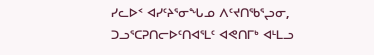ᓯᓚᐅᑉ ᐊᓯᑦᔨᕐᓂᖓᓄ ᐱᑦᔪᑎᖃᕐᖢᓂ, ᑐᓗᕐᑕᕈᑎᓕᐅᑦᑎᐊᕐᒪᑦ ᐊᕙᑎᒥᒃ ᐊᒻᒪᓗ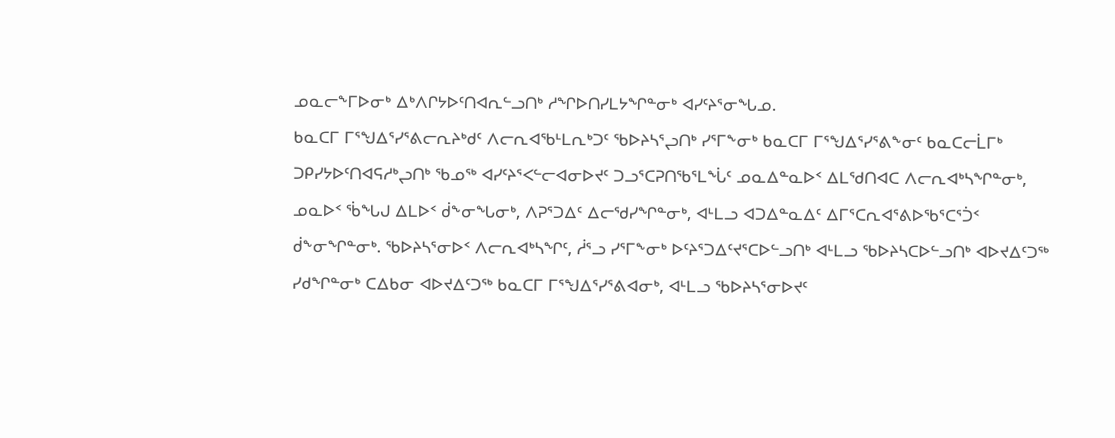ᓄᓇᓕᖕᒥᐅᓂᒃ ᐃᒃᐱᒋᔭᐅᑦᑎᐊᕆᓪᓗᑎᒃ ᓱᖏᐅᑎᓯᒪᔭᖏᓐᓂᒃ ᐊᓯᑦᔨᕐᓂᖓᓄ.
ᑲᓇᑕᒥ ᒥᕐᖑᐃᕐᓯᕐᕕᓕᕆᔨᒃᑯᑦ ᐱᓕᕆᐊᖃᒻᒪᕆᒃᑐᑦ ᖃᐅᔨᓴᕐᖢᑎᒃ ᓯᕐᒥᖕᓂᒃ ᑲᓇᑕᒥ ᒥᕐᖑᐃᕐᓯᕐᕕᖕᓂᑦ ᑲᓇᑕᓕᒫᒥᒃ ᑐᑭᓯᔭᐅᑦᑎᐊᕋᓱᒃᖢᑎᒃ ᖃᓄᖅ ᐊᓯᑦᔨᕐᐸᓪᓕᐊᓂᐅᔪᑦ ᑐᓗᕐᑕᕈᑎᖃᕐᒪᖔᑦ ᓄᓇᐃᓐᓇᐅᑉ ᐃᒪᖁᑎᐊᑕ ᐱᓕᕆᐊᒃᓴᖏᓐᓂᒃ, ᓄᓇᐅᑉ ᖄᖓᒍ ᐃᒪᐅᑉ ᑰᖕᓂᖓᓂᒃ, ᐱᕈᕐᑐᐃᑦ ᐃᓕᖁᓯᖏᓐᓂᒃ, ᐊᒻᒪᓗ ᐊᑐᐃᓐᓇᐃᑦ ᐃᒥᕐᑕᕆᐊᕐᕕᐅᖃᕐᑕᕐᑑᑉ ᑰᖕᓂᖏᓐᓂᒃ. ᖃᐅᔨᓴᕐᓂᐅᑉ ᐱᓕᕆᐊᒃᓴᖏᑦ, ᓲᕐᓗ ᓯᕐᒥᖕᓂᒃ ᐅᑦᔨᕐᑐᐃᑦᔪᕐᑕᐅᓪᓗᑎᒃ ᐊᒻᒪᓗ ᖃᐅᔨᓴᑕᐅᓪᓗᑎᒃ ᐊᐅᔪᐃᑦᑐᖅ ᓯᑯᖏᓐᓂᒃ ᑕᐃᑲᓂ ᐊᐅᔪᐃᑦᑐᖅ ᑲᓇᑕᒥ ᒥᕐᖑᐃᕐᓯᕐᕕᐊᓂᒃ, ᐊᒻᒪᓗ ᖃᐅᔨᓴᕐᓂᐅᔪᑦ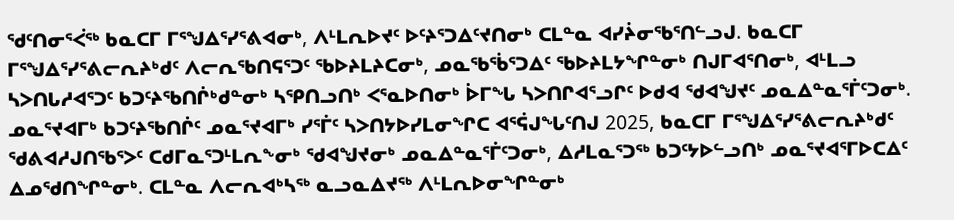ᖁᑦᑎᓂᕐᐹᖅ ᑲᓇᑕᒥ ᒥᕐᖑᐃᕐᓯᕐᕕᐊᓂᒃ, ᐱᒻᒪᕆᐅᔪᑦ ᐅᑦᔨᕐᑐᐃᑦᔪᑎᓂᒃ ᑕᒪᓐᓇ ᐊᓯᔩᓂᖃᕐᑎᓪᓗᒍ. ᑲᓇᑕᒥ ᒥᕐᖑᐃᕐᓯᕐᕕᓕᕆᔨᒃᑯᑦ ᐱᓕᕆᖃᑎᕋᕐᑐᑦ ᖃᐅᔨᒪᔨᑕᓂᒃ, ᓄᓇᖃᖄᕐᑐᐃᑦ ᖃᐅᔨᒪᔭᖏᓐᓂᒃ ᑎᒍᒥᐊᕐᑎᓂᒃ, ᐊᒻᒪᓗ ᓴᐳᑎᒐᓱᐊᕐᑐᑦ ᑲᑐᑦᔨᖃᑎᒌᒃᑯᓐᓂᒃ ᓴᕿᑎᓗᑎᒃ ᐸᕐᓇᐅᑎᓂᒃ ᐆᒥᖓ ᓴᐳᑎᒋᐊᕐᓗᒋᑦ ᐅᑯᐊ ᖁᐊᖑᔪᑦ ᓄᓇᐃᓐᓇᕐᒦᑦᑐᓂᒃ.
ᓄᓇᕐᔪᐊᒥᒃ ᑲᑐᑦᔨᖃᑎᒌᑦ ᓄᓇᕐᔪᐊᒥᒃ ᓯᕐᒦᑦ ᓴᐳᑎᔭᐅᓯᒪᓂᖏᑕ ᐊᕐᕌᒍᖓᑦᑎᒍ 2025, ᑲᓇᑕᒥ ᒥᕐᖑᐃᕐᓯᕐᕕᓕᕆᔨᒃᑯᑦ ᖁᕕᐊᓱᒍᑎᖃᕐᐳᑦ ᑕᑯᒥᓇᕐᑐᒻᒪᕆᖕᓂᒃ ᖁᐊᖑᔪᓂᒃ ᓄᓇᐃᓐᓇᕐᒦᑦᑐᓂᒃ, ᐃᓱᒪᓇᕐᑐᖅ ᑲᑐᑦᔭᐅᓪᓗᑎᒃ ᓄᓇᕐᔪᐊᕐᒥᐅᑕᐃᑦ ᐃᓄᖁᑎᖏᓐᓂᒃ. ᑕᒪᓐᓇ ᐱᓕᕆᐊᒃᓴᖅ ᓇᓗᓇᐃᔪᖅ ᐱᒻᒪᕆᐅᓂᖏᓐᓂᒃ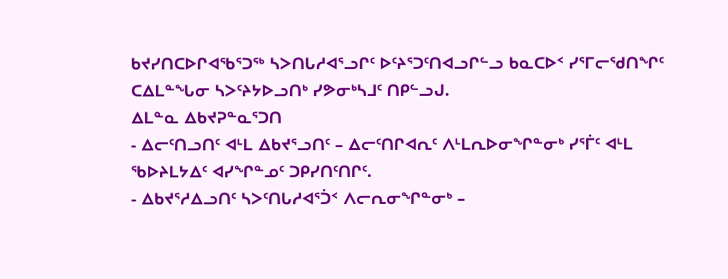ᑲᔪᓯᑎᑕᐅᒋᐊᖃᕐᑐᖅ ᓴᐳᑎᒐᓱᐊᕐᓗᒋᑦ ᐅᑦᔨᕐᑐᑦᑎᐊᓗᒋᓪᓗ ᑲᓇᑕᐅᑉ ᓯᕐᒥᓕᖁᑎᖏᑦ ᑕᐃᒪᓐᖓᓂ ᓴᐳᑦᔨᔭᐅᓗᑎᒃ ᓯᕗᓂᒃᓴᒧᑦ ᑎᑭᓪᓗᒍ.
ᐃᒪᓐᓇ ᐃᑲᔪᕈᓐᓇᕐᑐᑎ
- ᐃᓕᑦᑎᓗᑎᑦ ᐊᒻᒪ ᐃᑲᔪᕐᓗᑎᑦ – ᐃᓕᑦᑎᒋᐊᕆᑦ ᐱᒻᒪᕆᐅᓂᖏᓐᓂᒃ ᓯᕐᒦᑦ ᐊᒻᒪ ᖃᐅᔨᒪᔭᐃᑦ ᐊᓯᖏᓐᓄᑦ ᑐᑭᓯᑎᑦᑎᒋᑦ.
- ᐃᑲᔪᕐᓱᐃᓗᑎᑦ ᓴᐳᑦᑎᒐᓱᐊᕐᑑᑉ ᐱᓕᕆᓂᖏᓐᓂᒃ –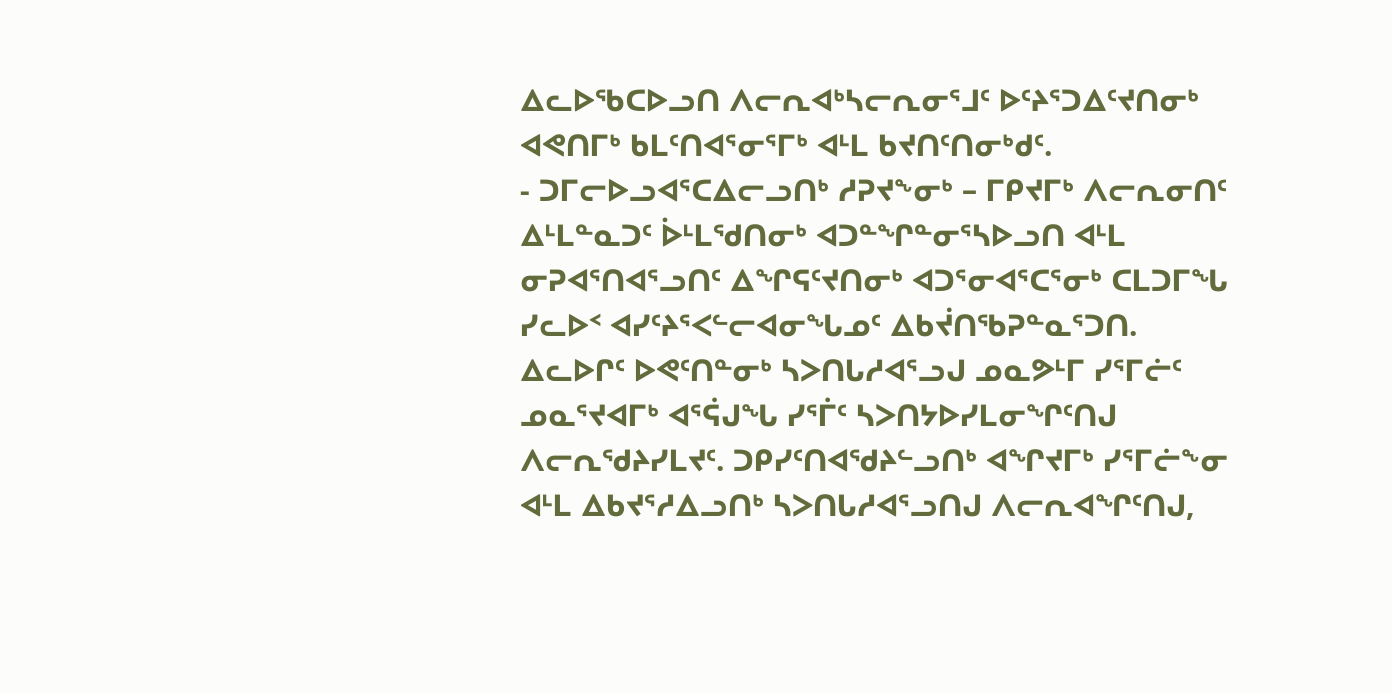ᐃᓚᐅᖃᑕᐅᓗᑎ ᐱᓕᕆᐊᒃᓴᓕᕆᓂᕐᒧᑦ ᐅᑦᔨᕐᑐᐃᑦᔪᑎᓂᒃ ᐊᕙᑎᒥᒃ ᑲᒪᑦᑎᐊᕐᓂᕐᒥᒃ ᐊᒻᒪ ᑲᔪᑎᑦᑎᓂᒃᑯᑦ.
- ᑐᒥᓕᐅᓗᐊᕐᑕᐃᓕᓗᑎᒃ ᓱᕈᔪᖕᓂᒃ – ᒥᑭᔪᒥᒃ ᐱᓕᕆᓂᑎᑦ ᐃᒻᒪᓐᓇᑐᑦ ᐆᒻᒪᖁᑎᓂᒃ ᐊᑐᓐᖏᓐᓂᕐᓴᐅᓗᑎ ᐊᒻᒪ ᓂᕈᐊᕐᑎᐊᕐᓗᑎᑦ ᐃᖏᕋᑦᔪᑎᓂᒃ ᐊᑐᕐᓂᐊᕐᑕᕐᓂᒃ ᑕᒪᑐᒥᖓ ᓯᓚᐅᑉ ᐊᓯᑦᔨᕐᐸᓪᓕᐊᓂᖓᓄᑦ ᐃᑲᔫᑎᖃᕈᓐᓇᕐᑐᑎ.
ᐃᓚᐅᒋᑦ ᐅᕙᑦᑎᓐᓂᒃ ᓴᐳᑎᒐᓱᐊᕐᓗᒍ ᓄᓇᕗᒻᒥ ᓯᕐᒥᓖᑦ
ᓄᓇᕐᔪᐊᒥᒃ ᐊᕐᕌᒍᖓ ᓯᕐᒦᑦ ᓴᐳᑎᔭᐅᓯᒪᓂᖏᑦᑎᒍ ᐱᓕᕆᖁᔨᓯᒪᔪᑦ. ᑐᑭᓯᑦᑎᐊᖁᔨᓪᓗᑎᒃ ᐊᖏᔪᒥᒃ ᓯᕐᒥᓖᖕᓂ ᐊᒻᒪ ᐃᑲᔪᕐᓱᐃᓗᑎᒃ ᓴᐳᑎᒐᓱᐊᕐᓗᑎᒍ ᐱᓕᕆᐊᖏᑦᑎᒍ,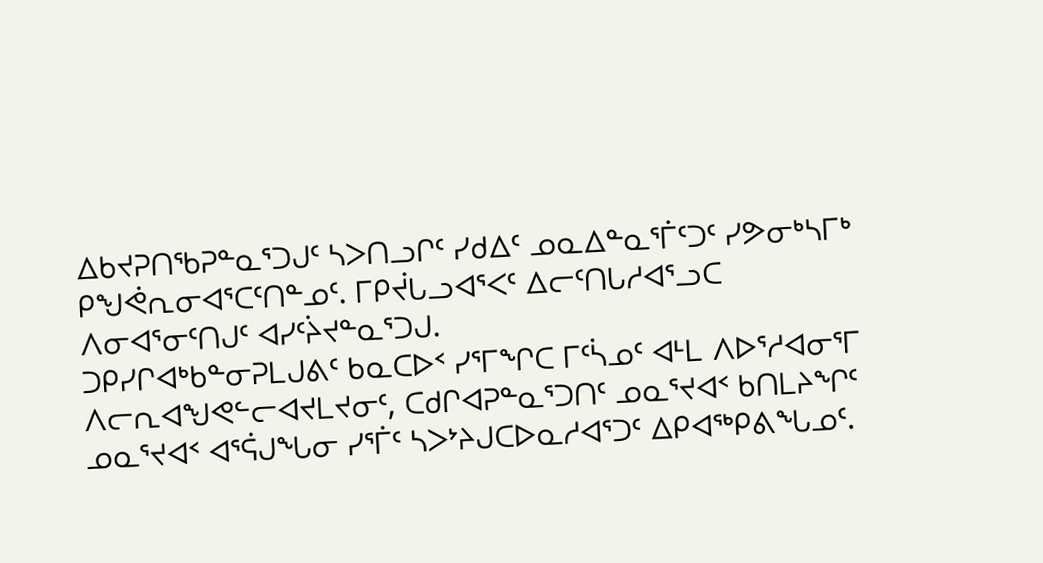ᐃᑲᔪᕈᑎᖃᕈᓐᓇᕐᑐᒍᑦ ᓴᐳᑎᓗᒋᑦ ᓯᑯᐃᑦ ᓄᓇᐃᓐᓇᕐᒦᑦᑐᑦ ᓯᕗᓂᒃᓴᒥᒃ ᑭᖑᕚᕆᓂᐊᕐᑕᑦᑎᓐᓄᑦ. ᒥᑭᔫᒐᓗᐊᕐᐸᑦ ᐃᓕᑦᑎᒐᓱᐊᕐᓗᑕ ᐱᓂᐊᕐᓂᑦᑎᒍᑦ ᐊᓯᑦᔩᔪᓐᓇᕐᑐᒍ.
ᑐᑭᓯᒋᐊᒃᑲᓐᓂᕈᒪᒍᕕᑦ ᑲᓇᑕᐅᑉ ᓯᕐᒥᖏᑕ ᒥᑦᓵᓄᑦ ᐊᒻᒪ ᐱᐅᕐᓱᐊᓂᕐᒥ ᐱᓕᕆᐊᖑᕙᓪᓕᐊᔪᒪᔪᓂᑦ, ᑕᑯᒋᐊᕈᓐᓇᕐᑐᑎᑦ ᓄᓇᕐᔪᐊᑉ ᑲᑎᒪᔨᖏᑦ ᓄᓇᕐᔪᐊᑉ ᐊᕐᕌᒍᖓᓂ ᓯᕐᒦᑦ ᓴᐳᔾᔨᒍᑕᐅᓇᓱᐊᕐᑐᑦ ᐃᑭᐊᖅᑭᕕᖓᓄᑦ.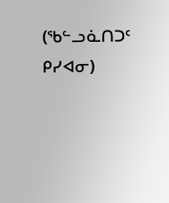(ᖃᓪᓗᓈᑎᑐᑦ ᑭᓯᐊᓂ)